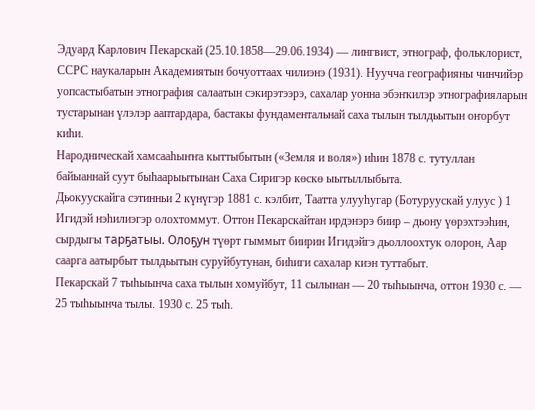Эдуард Карлович Пекарскай (25.10.1858—29.06.1934) — лингвист, этнограф, фольклорист, ССРС наукаларын Академиятын бочуоттаах чилиэнэ (1931). Нуучча географияны чинчийэр уопсастыбатын этнография салаатын сэкирэтээрэ, сахалар уонна эбэҥкилэр этнографияларын тустарынан үлэлэр ааптардара, бастакы фундаментальнай саха тылын тылдьытын оҥорбут киһи.
Народническай хамсааһыҥҥа кыттыбытын («Земля и воля») иһин 1878 с. тутуллан байыаннай суут быһаарыытынан Саха Сиригэр көскө ыытыллыбыта.
Дьокуускайга сэтинньи 2 күнүгэр 1881 с. кэлбит, Таатта улууһугар (Ботуруускай улуус ) 1 Игидэй нэһилиэгэр олохтоммут. Оттон Пекарскайтан ирдэнэрэ биир – дьону үөрэхтээһин, сырдыгы тарҕатыы. Олоҕун түөрт гыммыт биирин Игидэйгэ дьоллоохтук олорон, Аар саарга аатырбыт тылдьытын суруйбутунан, биһиги сахалар киэн туттабыт.
Пекарскай 7 тыһыынча саха тылын хомуйбут, 11 сылынан — 20 тыһыынча, оттон 1930 с. — 25 тыһыынча тылы. 1930 с. 25 тыһ.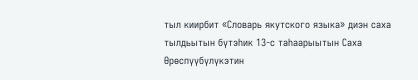тыл киирбит «Словарь якутского языка» диэн саха тылдьытын бүтэһик 13-с таһаарыытын Саха Өрөспүүбүлүкэтин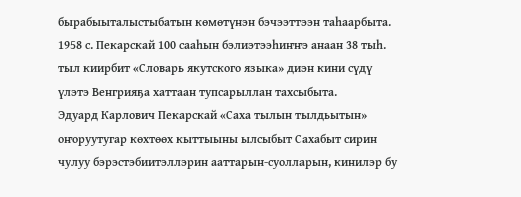бырабыыталыстыбатын көмөтүнэн бэчээттээн таһаарбыта. 1958 с. Пекарскай 100 сааһын бэлиэтээһиҥҥэ анаан 38 тыһ. тыл киирбит «Словарь якутского языка» диэн кини сүдү үлэтэ Венгрияҕа хаттаан тупсарыллан тахсыбыта.
Эдуард Карлович Пекарскай «Саха тылын тылдьытын» оҥоруутугар көхтөөх кыттыыны ылсыбыт Сахабыт сирин чулуу бэрэстэбиитэллэрин ааттарын-суолларын, кинилэр бу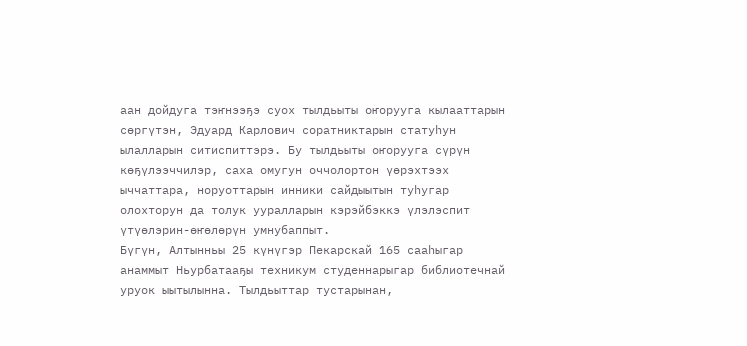аан дойдуга тэҥнээҕэ суох тылдьыты оҥорууга кылааттарын сөргүтэн, Эдуард Карлович соратниктарын статуһун ылалларын ситиспиттэрэ. Бу тылдьыты оҥорууга сүрүн көҕүлээччилэр, саха омугун оччолортон үөрэхтээх ыччаттара, норуоттарын инники сайдыытын туһугар олохторун да толук ууралларын кэрэйбэккэ үлэлэспит үтүөлэрин-өҥөлөрүн умнубаппыт.
Бүгүн, Алтынньы 25 күнүгэр Пекарскай 165 сааһыгар анаммыт Ньурбатааҕы техникум студеннарыгар библиотечнай уруок ыытылынна. Тылдьыттар тустарынан,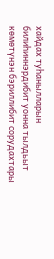хайдах туһанылларын билиһиннэрдибит уонна тылдьыт көмөтүнэн бэриллибит сорудахтары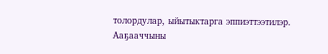толордулар, ыйытыктарга эппиэттээтилэр.
Ааҕааччыны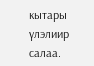кытары үлэлиир салаа.